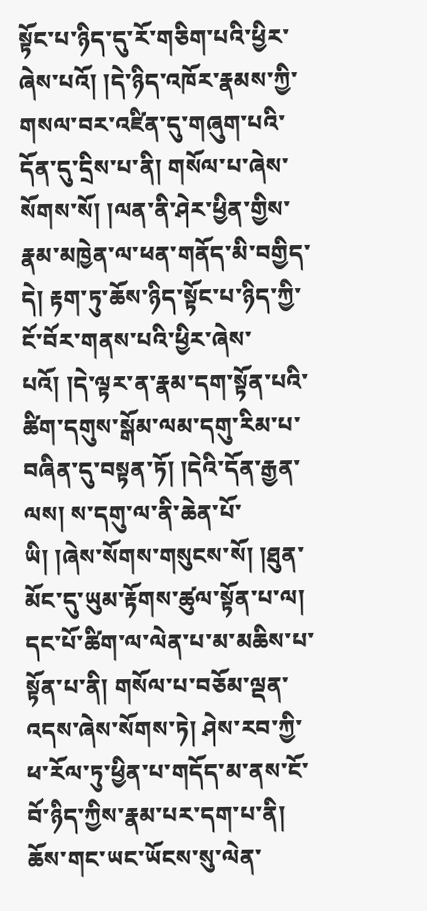སྟོང་པ་ཉིད་དུ་རོ་གཅིག་པའི་ཕྱིར་ཞེས་པའོ། །དེ་ཉིད་འཁོར་རྣམས་ཀྱི་གསལ་བར་འཛིན་དུ་གཞུག་པའི་དོན་དུ་དྲིས་པ་ནི། གསོལ་པ་ཞེས་སོགས་སོ། །ལན་ནི་ཤེར་ཕྱིན་གྱིས་རྣམ་མཁྱེན་ལ་ཕན་གནོད་མི་བགྱིད་དེ། རྟག་ཏུ་ཆོས་ཉིད་སྟོང་པ་ཉིད་ཀྱི་ངོ་བོར་གནས་པའི་ཕྱིར་ཞེས་པའོ། །དེ་ལྟར་ན་རྣམ་དག་སྟོན་པའི་ཚིག་དགུས་སྒོམ་ལམ་དགུ་རིམ་པ་བཞིན་དུ་བསྟན་ཏོ། །དེའི་དོན་རྒྱན་ལས། ས་དགུ་ལ་ནི་ཆེན་པོ་ཡི། །ཞེས་སོགས་གསུངས་སོ། །ཐུན་མོང་དུ་ཡུམ་རྟོགས་ཚུལ་སྟོན་པ་ལ། དང་པོ་ཚིག་ལ་ལེན་པ་མ་མཆིས་པ་སྟོན་པ་ནི། གསོལ་པ་བཅོམ་ལྡན་འདས་ཞེས་སོགས་ཏེ། ཤེས་རབ་ཀྱི་ཕ་རོལ་ཏུ་ཕྱིན་པ་གདོད་མ་ནས་ངོ་བོ་ཉིད་ཀྱིས་རྣམ་པར་དག་པ་ནི། ཆོས་གང་ཡང་ཡོངས་སུ་ལེན་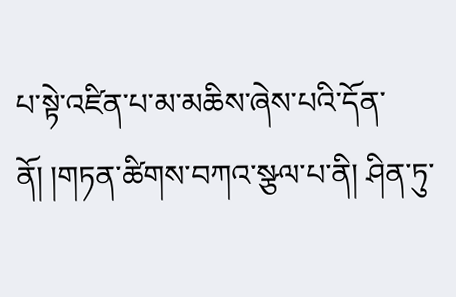པ་སྟེ་འཛིན་པ་མ་མཆིས་ཞེས་པའི་དོན་ནོ། །གཏན་ཚིགས་བཀའ་སྩལ་པ་ནི། ཤིན་ཏུ་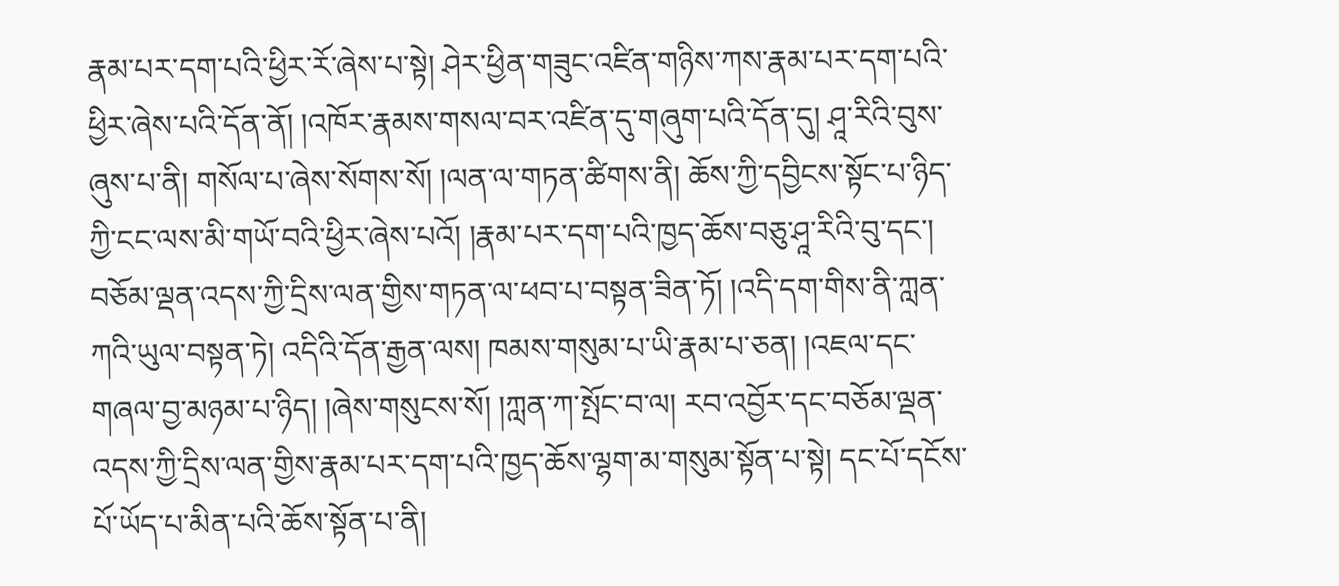རྣམ་པར་དག་པའི་ཕྱིར་རོ་ཞེས་པ་སྟེ། ཤེར་ཕྱིན་གཟུང་འཛིན་གཉིས་ཀས་རྣམ་པར་དག་པའི་ཕྱིར་ཞེས་པའི་དོན་ནོ། །འཁོར་རྣམས་གསལ་བར་འཛིན་དུ་གཞུག་པའི་དོན་དུ། ཤཱ་རིའི་བུས་ཞུས་པ་ནི། གསོལ་པ་ཞེས་སོགས་སོ། །ལན་ལ་གཏན་ཚིགས་ནི། ཆོས་ཀྱི་དབྱིངས་སྟོང་པ་ཉིད་ཀྱི་ངང་ལས་མི་གཡོ་བའི་ཕྱིར་ཞེས་པའོ། །རྣམ་པར་དག་པའི་ཁྱད་ཆོས་བཅུ་ཤཱ་རིའི་བུ་དང་། བཅོམ་ལྡན་འདས་ཀྱི་དྲིས་ལན་གྱིས་གཏན་ལ་ཕབ་པ་བསྟན་ཟིན་ཏོ། །འདི་དག་གིས་ནི་ཀླན་ཀའི་ཡུལ་བསྟན་ཏེ། འདིའི་དོན་རྒྱན་ལས། ཁམས་གསུམ་པ་ཡི་རྣམ་པ་ཅན། །འཇལ་དང་གཞལ་བྱ་མཉམ་པ་ཉིད། །ཞེས་གསུངས་སོ། །ཀླན་ཀ་སྤོང་བ་ལ། རབ་འབྱོར་དང་བཅོམ་ལྡན་འདས་ཀྱི་དྲིས་ལན་གྱིས་རྣམ་པར་དག་པའི་ཁྱད་ཆོས་ལྷག་མ་གསུམ་སྟོན་པ་སྟེ། དང་པོ་དངོས་པོ་ཡོད་པ་མིན་པའི་ཆོས་སྟོན་པ་ནི།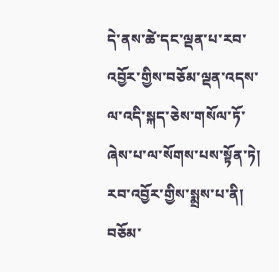དེ་ནས་ཚེ་དང་ལྡན་པ་རབ་འབྱོར་གྱིས་བཅོམ་ལྡན་འདས་ལ་འདི་སྐད་ཅེས་གསོལ་ཏོ་ཞེས་པ་ལ་སོགས་པས་སྟོན་ཏེ། རབ་འབྱོར་གྱིས་སྨྲས་པ་ནི། བཅོམ་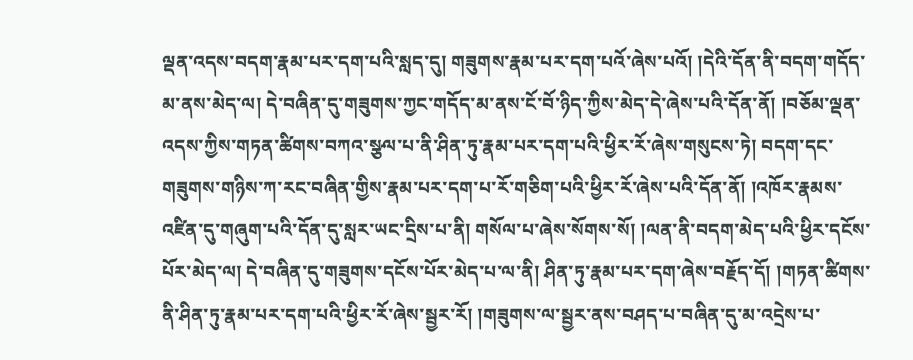ལྡན་འདས་བདག་རྣམ་པར་དག་པའི་སླད་དུ། གཟུགས་རྣམ་པར་དག་པའོ་ཞེས་པའོ། །དེའི་དོན་ནི་བདག་གདོད་མ་ནས་མེད་ལ། དེ་བཞིན་དུ་གཟུགས་ཀྱང་གདོད་མ་ནས་ངོ་བོ་ཉིད་ཀྱིས་མེད་དེ་ཞེས་པའི་དོན་ནོ། །བཅོམ་ལྡན་འདས་ཀྱིས་གཏན་ཚིགས་བཀའ་སྩལ་པ་ནི་ཤིན་ཏུ་རྣམ་པར་དག་པའི་ཕྱིར་རོ་ཞེས་གསུངས་ཏེ། བདག་དང་གཟུགས་གཉིས་ཀ་རང་བཞིན་གྱིས་རྣམ་པར་དག་པ་རོ་གཅིག་པའི་ཕྱིར་རོ་ཞེས་པའི་དོན་ནོ། །འཁོར་རྣམས་འཛིན་དུ་གཞུག་པའི་དོན་དུ་སླར་ཡང་དྲིས་པ་ནི། གསོལ་པ་ཞེས་སོགས་སོ། །ལན་ནི་བདག་མེད་པའི་ཕྱིར་དངོས་པོར་མེད་ལ། དེ་བཞིན་དུ་གཟུགས་དངོས་པོར་མེད་པ་ལ་ནི། ཤིན་ཏུ་རྣམ་པར་དག་ཞེས་བརྗོད་དོ། །གཏན་ཚིགས་ནི་ཤིན་ཏུ་རྣམ་པར་དག་པའི་ཕྱིར་རོ་ཞེས་སྦྱར་རོ། །གཟུགས་ལ་སྦྱར་ནས་བཤད་པ་བཞིན་དུ་མ་འདྲེས་པ་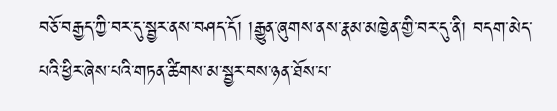བཅོ་བརྒྱད་ཀྱི་བར་དུ་སྦྱར་ནས་བཤད་དོ། །རྒྱུན་ཞུགས་ནས་རྣམ་མཁྱེན་གྱི་བར་དུ་ནི། བདག་མེད་པའི་ཕྱིར་ཞེས་པའི་གཏན་ཚིགས་མ་སྦྱར་བས་ཉན་ཐོས་པ་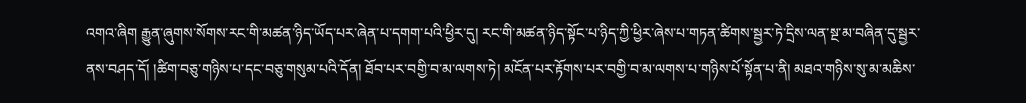འགའ་ཞིག རྒྱུན་ཞུགས་སོགས་རང་གི་མཚན་ཉིད་ཡོད་པར་ཞེན་པ་དགག་པའི་ཕྱིར་དུ། རང་གི་མཚན་ཉིད་སྟོང་པ་ཉིད་ཀྱི་ཕྱིར་ཞེས་པ་གཏན་ཚིགས་སྦྱར་ཏེ་དྲིས་ལན་སྔ་མ་བཞིན་དུ་སྦྱར་ནས་བཤད་དོ། །ཚིག་བཅུ་གཉིས་པ་དང་བཅུ་གསུམ་པའི་དོན། ཐོབ་པར་བགྱི་བ་མ་ལགས་ཏེ། མངོན་པར་རྟོགས་པར་བགྱི་བ་མ་ལགས་པ་གཉིས་པོ་སྟོན་པ་ནི། མཐའ་གཉིས་སུ་མ་མཆིས་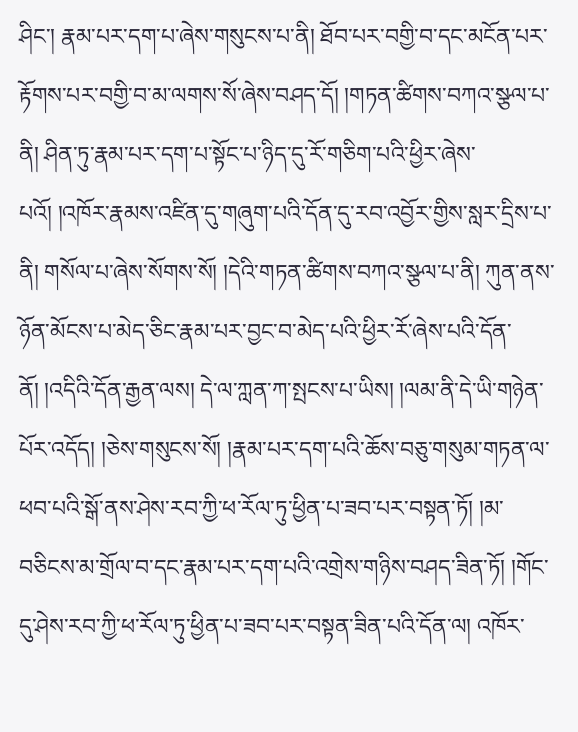ཤིང་། རྣམ་པར་དག་པ་ཞེས་གསུངས་པ་ནི། ཐོབ་པར་བགྱི་བ་དང་མངོན་པར་རྟོགས་པར་བགྱི་བ་མ་ལགས་སོ་ཞེས་བཤད་དོ། །གཏན་ཚིགས་བཀའ་སྩལ་པ་ནི། ཤིན་ཏུ་རྣམ་པར་དག་པ་སྟོང་པ་ཉིད་དུ་རོ་གཅིག་པའི་ཕྱིར་ཞེས་པའོ། །འཁོར་རྣམས་འཛིན་དུ་གཞུག་པའི་དོན་དུ་རབ་འབྱོར་གྱིས་སླར་དྲིས་པ་ནི། གསོལ་པ་ཞེས་སོགས་སོ། །དེའི་གཏན་ཚིགས་བཀའ་སྩལ་པ་ནི། ཀུན་ནས་ཉོན་མོངས་པ་མེད་ཅིང་རྣམ་པར་བྱང་བ་མེད་པའི་ཕྱིར་རོ་ཞེས་པའི་དོན་ནོ། །འདིའི་དོན་རྒྱན་ལས། དེ་ལ་ཀླན་ཀ་སྤངས་པ་ཡིས། །ལམ་ནི་དེ་ཡི་གཉེན་པོར་འདོད། །ཅེས་གསུངས་སོ། །རྣམ་པར་དག་པའི་ཆོས་བཅུ་གསུམ་གཏན་ལ་ཕབ་པའི་སྒོ་ནས་ཤེས་རབ་ཀྱི་ཕ་རོལ་ཏུ་ཕྱིན་པ་ཟབ་པར་བསྟན་ཏོ། །མ་བཅིངས་མ་གྲོལ་བ་དང་རྣམ་པར་དག་པའི་འགྲེས་གཉིས་བཤད་ཟིན་ཏོ། །གོང་དུ་ཤེས་རབ་ཀྱི་ཕ་རོལ་ཏུ་ཕྱིན་པ་ཟབ་པར་བསྟན་ཟིན་པའི་དོན་ལ། འཁོར་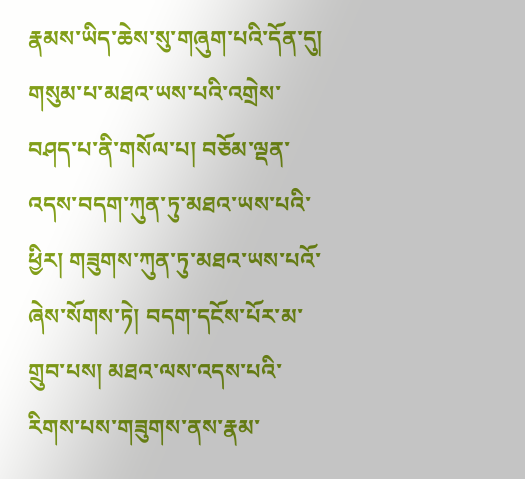རྣམས་ཡིད་ཆེས་སུ་གཞུག་པའི་དོན་དུ། གསུམ་པ་མཐའ་ཡས་པའི་འགྲེས་བཤད་པ་ནི་གསོལ་པ། བཅོམ་ལྡན་འདས་བདག་ཀུན་ཏུ་མཐའ་ཡས་པའི་ཕྱིར། གཟུགས་ཀུན་ཏུ་མཐའ་ཡས་པའོ་ཞེས་སོགས་ཏེ། བདག་དངོས་པོར་མ་གྲུབ་པས། མཐའ་ལས་འདས་པའི་རིགས་པས་གཟུགས་ནས་རྣམ་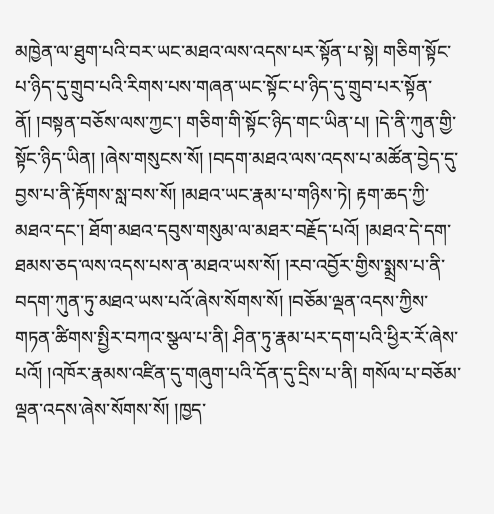མཁྱེན་ལ་ཐུག་པའི་བར་ཡང་མཐའ་ལས་འདས་པར་སྟོན་པ་སྟེ། གཅིག་སྟོང་པ་ཉིད་དུ་གྲུབ་པའི་རིགས་པས་གཞན་ཡང་སྟོང་པ་ཉིད་དུ་གྲུབ་པར་སྟོན་ནོ། །བསྟན་བཅོས་ལས་ཀྱང་། གཅིག་གི་སྟོང་ཉིད་གང་ཡིན་པ། །དེ་ནི་ཀུན་གྱི་སྟོང་ཉིད་ཡིན། །ཞེས་གསུངས་སོ། །བདག་མཐའ་ལས་འདས་པ་མཚོན་བྱེད་དུ་བྱས་པ་ནི་རྟོགས་སླ་བས་སོ། །མཐའ་ཡང་རྣམ་པ་གཉིས་ཏེ། རྟག་ཆད་ཀྱི་མཐའ་དང་། ཐོག་མཐའ་དབུས་གསུམ་ལ་མཐར་བརྗོད་པའོ། །མཐའ་དེ་དག་ཐམས་ཅད་ལས་འདས་པས་ན་མཐའ་ཡས་སོ། །རབ་འབྱོར་གྱིས་སྨྲས་པ་ནི་བདག་ཀུན་ཏུ་མཐའ་ཡས་པའོ་ཞེས་སོགས་སོ། །བཅོམ་ལྡན་འདས་ཀྱིས་གཏན་ཚིགས་སྤྱིར་བཀའ་སྩལ་པ་ནི། ཤིན་ཏུ་རྣམ་པར་དག་པའི་ཕྱིར་རོ་ཞེས་པའོ། །འཁོར་རྣམས་འཛིན་དུ་གཞུག་པའི་དོན་དུ་དྲིས་པ་ནི། གསོལ་པ་བཅོམ་ལྡན་འདས་ཞེས་སོགས་སོ། །ཁྱད་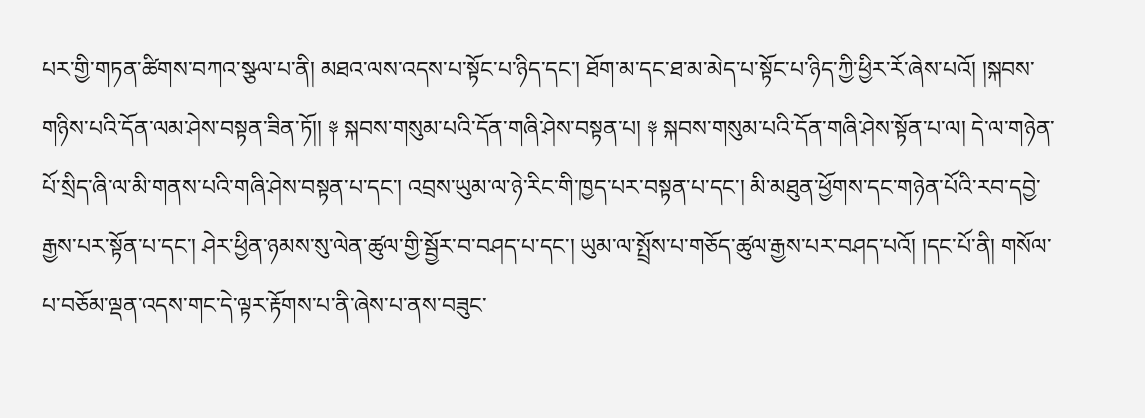པར་གྱི་གཏན་ཚིགས་བཀའ་སྩལ་པ་ནི། མཐའ་ལས་འདས་པ་སྟོང་པ་ཉིད་དང་། ཐོག་མ་དང་ཐ་མ་མེད་པ་སྟོང་པ་ཉིད་ཀྱི་ཕྱིར་རོ་ཞེས་པའོ། །སྐབས་གཉིས་པའི་དོན་ལམ་ཤེས་བསྟན་ཟིན་ཏོ།། ༈ སྐབས་གསུམ་པའི་དོན་གཞི་ཤེས་བསྟན་པ། ༈ སྐབས་གསུམ་པའི་དོན་གཞི་ཤེས་སྟོན་པ་ལ། དེ་ལ་གཉེན་པོ་སྲིད་ཞི་ལ་མི་གནས་པའི་གཞི་ཤེས་བསྟན་པ་དང་། འབྲས་ཡུམ་ལ་ཉེ་རིང་གི་ཁྱད་པར་བསྟན་པ་དང་། མི་མཐུན་ཕྱོགས་དང་གཉེན་པོའི་རབ་དབྱེ་རྒྱས་པར་སྟོན་པ་དང་། ཤེར་ཕྱིན་ཉམས་སུ་ལེན་ཚུལ་གྱི་སྦྱོར་བ་བཤད་པ་དང་། ཡུམ་ལ་སྤྲོས་པ་གཅོད་ཚུལ་རྒྱས་པར་བཤད་པའོ། །དང་པོ་ནི། གསོལ་པ་བཅོམ་ལྡན་འདས་གང་དེ་ལྟར་རྟོགས་པ་ནི་ཞེས་པ་ནས་བཟུང་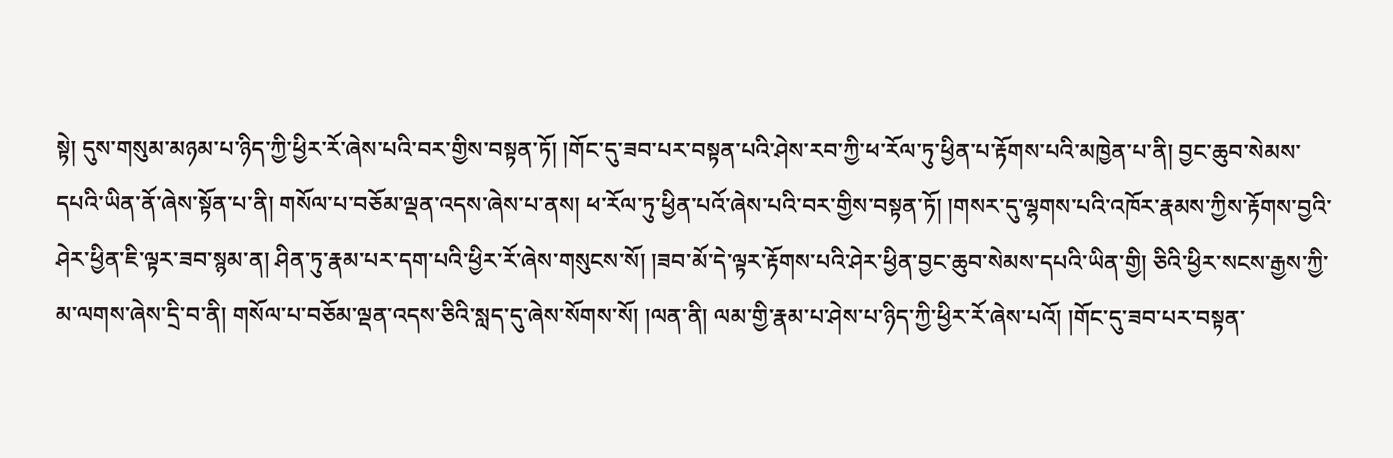སྟེ། དུས་གསུམ་མཉམ་པ་ཉིད་ཀྱི་ཕྱིར་རོ་ཞེས་པའི་བར་གྱིས་བསྟན་ཏོ། །གོང་དུ་ཟབ་པར་བསྟན་པའི་ཤེས་རབ་ཀྱི་ཕ་རོལ་ཏུ་ཕྱིན་པ་རྟོགས་པའི་མཁྱེན་པ་ནི། བྱང་ཆུབ་སེམས་དཔའི་ཡིན་ནོ་ཞེས་སྟོན་པ་ནི། གསོལ་པ་བཅོམ་ལྡན་འདས་ཞེས་པ་ནས། ཕ་རོལ་ཏུ་ཕྱིན་པའོ་ཞེས་པའི་བར་གྱིས་བསྟན་ཏོ། །གསར་དུ་ལྷགས་པའི་འཁོར་རྣམས་ཀྱིས་རྟོགས་བྱའི་ཤེར་ཕྱིན་ཇི་ལྟར་ཟབ་སྙམ་ན། ཤིན་ཏུ་རྣམ་པར་དག་པའི་ཕྱིར་རོ་ཞེས་གསུངས་སོ། །ཟབ་མོ་དེ་ལྟར་རྟོགས་པའི་ཤེར་ཕྱིན་བྱང་ཆུབ་སེམས་དཔའི་ཡིན་གྱི། ཅིའི་ཕྱིར་སངས་རྒྱས་ཀྱི་མ་ལགས་ཞེས་དྲི་བ་ནི། གསོལ་པ་བཅོམ་ལྡན་འདས་ཅིའི་སླད་དུ་ཞེས་སོགས་སོ། །ལན་ནི། ལམ་གྱི་རྣམ་པ་ཤེས་པ་ཉིད་ཀྱི་ཕྱིར་རོ་ཞེས་པའོ། །གོང་དུ་ཟབ་པར་བསྟན་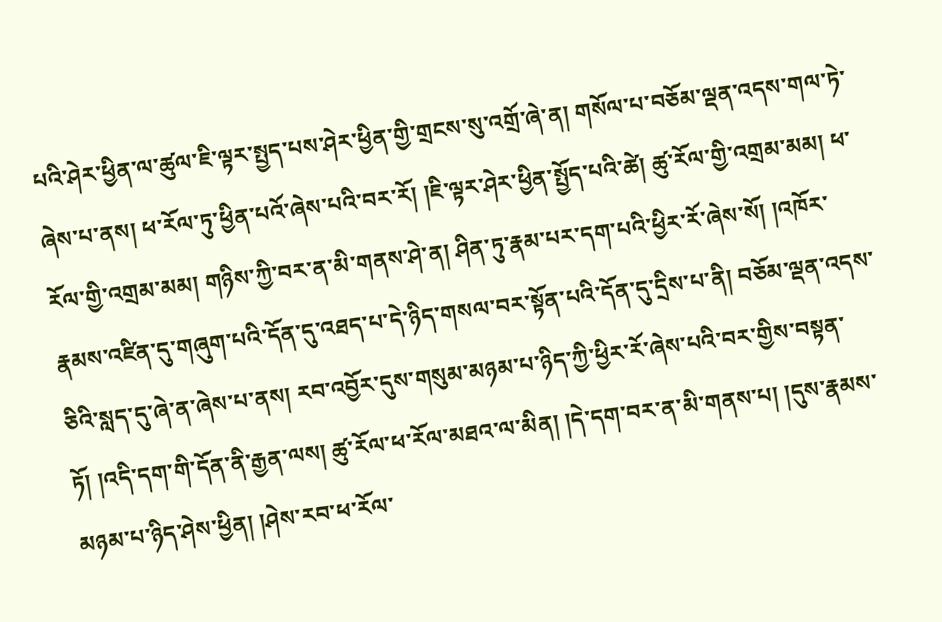པའི་ཤེར་ཕྱིན་ལ་ཚུལ་ཇི་ལྟར་སྤྱད་པས་ཤེར་ཕྱིན་གྱི་གྲངས་སུ་འགྲོ་ཞེ་ན། གསོལ་པ་བཅོམ་ལྡན་འདས་གལ་ཏེ་ཞེས་པ་ནས། ཕ་རོལ་ཏུ་ཕྱིན་པའོ་ཞེས་པའི་བར་རོ། །ཇི་ལྟར་ཤེར་ཕྱིན་སྤྱོད་པའི་ཚེ། ཚུ་རོལ་གྱི་འགྲམ་མམ། ཕ་རོལ་གྱི་འགྲམ་མམ། གཉིས་ཀྱི་བར་ན་མི་གནས་ཤེ་ན། ཤིན་ཏུ་རྣམ་པར་དག་པའི་ཕྱིར་རོ་ཞེས་སོ། །འཁོར་རྣམས་འཛིན་དུ་གཞུག་པའི་དོན་དུ་འཐད་པ་དེ་ཉིད་གསལ་བར་སྟོན་པའི་དོན་དུ་དྲིས་པ་ནི། བཅོམ་ལྡན་འདས་ཅིའི་སླད་དུ་ཞེ་ན་ཞེས་པ་ནས། རབ་འབྱོར་དུས་གསུམ་མཉམ་པ་ཉིད་ཀྱི་ཕྱིར་རོ་ཞེས་པའི་བར་གྱིས་བསྟན་ཏོ། །འདི་དག་གི་དོན་ནི་རྒྱན་ལས། ཚུ་རོལ་ཕ་རོལ་མཐའ་ལ་མིན། །དེ་དག་བར་ན་མི་གནས་པ། །དུས་རྣམས་མཉམ་པ་ཉིད་ཤེས་ཕྱིན། །ཤེས་རབ་ཕ་རོལ་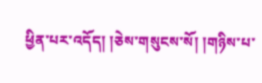ཕྱིན་པར་འདོད། །ཅེས་གསུངས་སོ། །གཉིས་པ་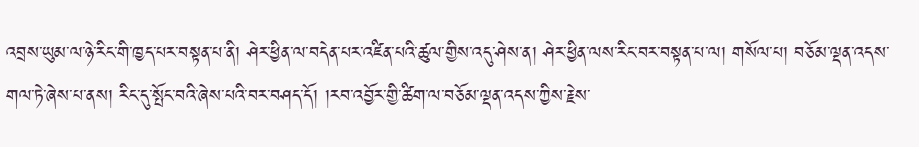འབྲས་ཡུམ་ལ་ཉེ་རིང་གི་ཁྱད་པར་བསྟན་པ་ནི། ཤེར་ཕྱིན་ལ་བདེན་པར་འཛིན་པའི་ཚུལ་གྱིས་འདུ་ཤེས་ན། ཤེར་ཕྱིན་ལས་རིང་བར་བསྟན་པ་ལ། གསོལ་པ། བཅོམ་ལྡན་འདས་གལ་ཏེ་ཞེས་པ་ནས། རིང་དུ་སྤོང་བའི་ཞེས་པའི་བར་བཤད་དོ། །རབ་འབྱོར་གྱི་ཚིག་ལ་བཅོམ་ལྡན་འདས་ཀྱིས་རྗེས་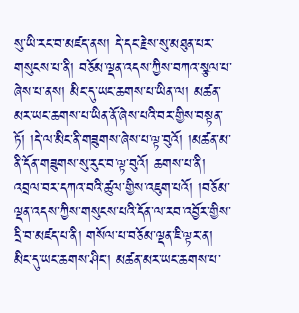སུ་ཡི་རང་བ་མཛད་ནས། དེ་དང་རྗེས་སུ་མཐུན་པར་གསུངས་པ་ནི། བཅོམ་ལྡན་འདས་ཀྱིས་བཀའ་སྩལ་པ་ཞེས་པ་ནས། མིང་དུ་ཡང་ཆགས་པ་ཡིན་ལ། མཚན་མར་ཡང་ཆགས་པ་ཡིན་ནོ་ཞེས་པའི་བར་གྱིས་བསྟན་ཏོ། །དེ་ལ་མིང་ནི་གཟུགས་ཞེས་པ་ལྟ་བུའོ། །མཚན་མ་ནི་དོན་གཟུགས་སུ་རུང་བ་ལྟ་བུའོ། ཆགས་པ་ནི། འབྲལ་བར་དཀའ་བའི་ཚུལ་གྱིས་འཇུག་པའོ། །བཅོམ་ལྡན་འདས་ཀྱིས་གསུངས་པའི་དོན་ལ་རབ་འབྱོར་གྱིས་དྲི་བ་མཛད་པ་ནི། གསོལ་པ་བཅོམ་ལྡན་ཇི་ལྟར་ན། མིང་དུ་ཡང་ཆགས་ཤིང་། མཚན་མར་ཡང་ཆགས་པ་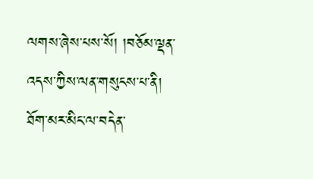ལགས་ཞེས་པས་སོ། །བཅོམ་ལྡན་འདས་ཀྱིས་ལན་གསུངས་པ་ནི། ཐོག་མར་མིང་ལ་བདེན་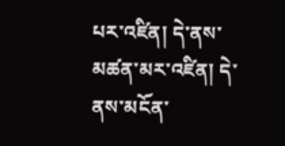པར་འཛིན། དེ་ནས་མཚན་མར་འཛིན། དེ་ནས་མངོན་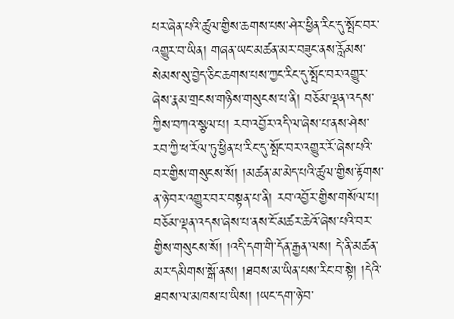པར་ཞེན་པའི་ཚུལ་གྱིས་ཆགས་པས་ཤེར་ཕྱིན་རིང་དུ་སྤོང་བར་འགྱུར་བ་ཡིན། གཞན་ཡང་མཚན་མར་བཟུང་ནས་རློམས་སེམས་སུ་བྱེད་ཅིང་ཆགས་པས་ཀྱང་རིང་དུ་སྤོང་བར་འགྱུར་ཞེས་རྣམ་གྲངས་གཉིས་གསུངས་པ་ནི། བཅོམ་ལྡན་འདས་ཀྱིས་བཀའ་སྩལ་པ། རབ་འབྱོར་འདི་ལ་ཞེས་པ་ནས་ཤེས་རབ་ཀྱི་ཕ་རོལ་ཏུ་ཕྱིན་པ་རིང་དུ་སྤོང་བར་འགྱུར་རོ་ཞེས་པའི་བར་གྱིས་གསུངས་སོ། །མཚན་མ་མེད་པའི་ཚུལ་གྱིས་རྟོགས་ན་ཉེ་བར་འགྱུར་བར་བསྟན་པ་ནི། རབ་འབྱོར་གྱིས་གསོལ་པ། བཅོམ་ལྡན་འདས་ཞེས་པ་ནས་ངོ་མཚར་ཆེའོ་ཞེས་པའི་བར་གྱིས་གསུངས་སོ། །འདི་དག་གི་དོན་རྒྱན་ལས། དེ་ནི་མཚན་མར་དམིགས་སྒོ་ནས། །ཐབས་མ་ཡིན་པས་རིང་བ་སྟེ། །དེའི་ཐབས་ལ་མཁས་པ་ཡིས། །ཡང་དག་ཉེ་བ་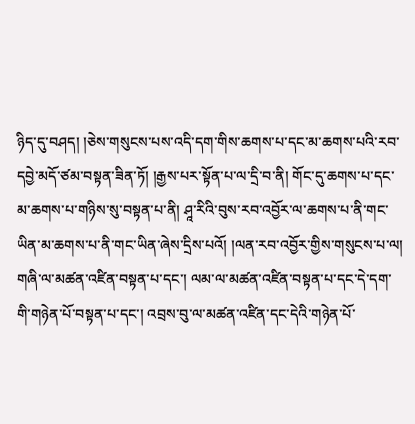ཉིད་དུ་བཤད། །ཅེས་གསུངས་པས་འདི་དག་གིས་ཆགས་པ་དང་མ་ཆགས་པའི་རབ་དབྱེ་མདོ་ཙམ་བསྟན་ཟིན་ཏོ། །རྒྱས་པར་སྟོན་པ་ལ་དྲི་བ་ནི། གོང་དུ་ཆགས་པ་དང་མ་ཆགས་པ་གཉིས་སུ་བསྟན་པ་ནི། ཤཱ་རིའི་བུས་རབ་འབྱོར་ལ་ཆགས་པ་ནི་གང་ཡིན་མ་ཆགས་པ་ནི་གང་ཡིན་ཞེས་དྲིས་པའོ། །ལན་རབ་འབྱོར་གྱིས་གསུངས་པ་ལ། གཞི་ལ་མཚན་འཛིན་བསྟན་པ་དང་། ལམ་ལ་མཚན་འཛིན་བསྟན་པ་དང་དེ་དག་གི་གཉེན་པོ་བསྟན་པ་དང་། འབྲས་བུ་ལ་མཚན་འཛིན་དང་དེའི་གཉེན་པོ་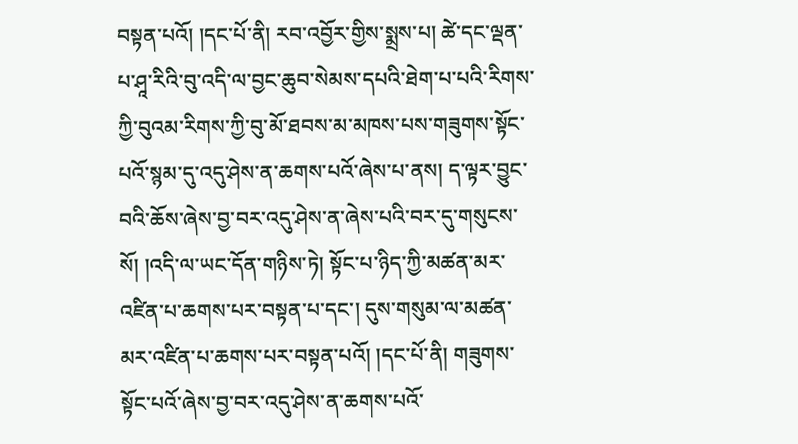བསྟན་པའོ། །དང་པོ་ནི། རབ་འབྱོར་གྱིས་སྨྲས་པ། ཚེ་དང་ལྡན་པ་ཤཱ་རིའི་བུ་འདི་ལ་བྱང་ཆུབ་སེམས་དཔའི་ཐེག་པ་པའི་རིགས་ཀྱི་བུའམ་རིགས་ཀྱི་བུ་མོ་ཐབས་མ་མཁས་པས་གཟུགས་སྟོང་པའོ་སྙམ་དུ་འདུ་ཤེས་ན་ཆགས་པའོ་ཞེས་པ་ནས། ད་ལྟར་བྱུང་བའི་ཆོས་ཞེས་བྱ་བར་འདུ་ཤེས་ན་ཞེས་པའི་བར་དུ་གསུངས་སོ། །འདི་ལ་ཡང་དོན་གཉིས་ཏེ། སྟོང་པ་ཉིད་ཀྱི་མཚན་མར་འཛིན་པ་ཆགས་པར་བསྟན་པ་དང་། དུས་གསུམ་ལ་མཚན་མར་འཛིན་པ་ཆགས་པར་བསྟན་པའོ། །དང་པོ་ནི། གཟུགས་སྟོང་པའོ་ཞེས་བྱ་བར་འདུ་ཤེས་ན་ཆགས་པའོ་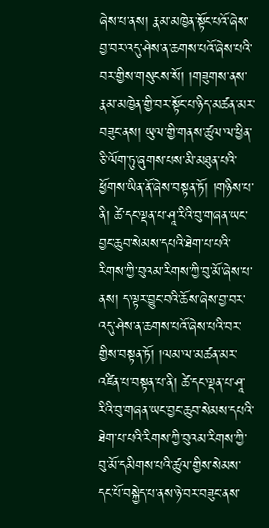ཞེས་པ་ནས། རྣམ་མཁྱེན་སྟོང་པའོ་ཞེས་བྱ་བར་འདུ་ཤེས་ན་ཆགས་པའོ་ཞེས་པའི་བར་གྱིས་གསུངས་སོ། །གཟུགས་ནས་རྣམ་མཁྱེན་གྱི་བར་སྟོང་པ་ཉིད་མཚན་མར་བཟུང་ནས། ཡུལ་གྱི་གནས་ཚུལ་ལ་ཕྱིན་ཅི་ལོག་ཏུ་ཞུགས་པས་མི་མཐུན་པའི་ཕྱོགས་ཡིན་ནོ་ཞེས་བསྟན་ཏོ། །གཉིས་པ་ནི། ཚེ་དང་ལྡན་པ་ཤཱ་རིའི་བུ་གཞན་ཡང་བྱང་ཆུབ་སེམས་དཔའི་ཐེག་པ་པའི་རིགས་ཀྱི་བུའམ་རིགས་ཀྱི་བུ་མོ་ཞེས་པ་ནས། ད་ལྟར་བྱུང་བའི་ཆོས་ཞེས་བྱ་བར་འདུ་ཤེས་ན་ཆགས་པའོ་ཞེས་པའི་བར་གྱིས་བསྟན་ཏོ། །ལམ་ལ་མཚན་མར་འཛིན་པ་བསྟན་པ་ནི། ཚེ་དང་ལྡན་པ་ཤཱ་རིའི་བུ་གཞན་ཡང་བྱང་ཆུབ་སེམས་དཔའི་ཐེག་པ་པའི་རིགས་ཀྱི་བུའམ་རིགས་ཀྱི་བུ་མོ་དམིགས་པའི་ཚུལ་གྱིས་སེམས་དང་པོ་བསྐྱེད་པ་ནས་ཉེ་བར་བཟུང་ནས་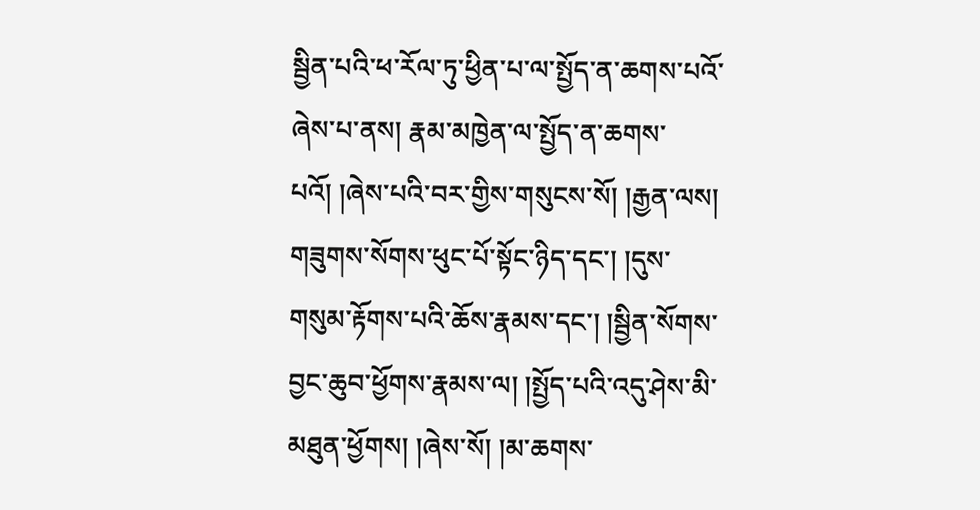སྦྱིན་པའི་ཕ་རོལ་ཏུ་ཕྱིན་པ་ལ་སྤྱོད་ན་ཆགས་པའོ་ཞེས་པ་ནས། རྣམ་མཁྱེན་ལ་སྤྱོད་ན་ཆགས་པའོ། །ཞེས་པའི་བར་གྱིས་གསུངས་སོ། །རྒྱན་ལས། གཟུགས་སོགས་ཕུང་པོ་སྟོང་ཉིད་དང་། །དུས་གསུམ་རྟོགས་པའི་ཆོས་རྣམས་དང་། །སྦྱིན་སོགས་བྱང་ཆུབ་ཕྱོགས་རྣམས་ལ། །སྤྱོད་པའི་འདུ་ཤེས་མི་མཐུན་ཕྱོགས། །ཞེས་སོ། །མ་ཆགས་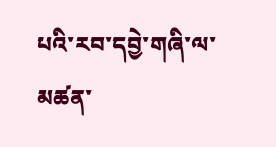པའི་རབ་དབྱེ་གཞི་ལ་མཚན་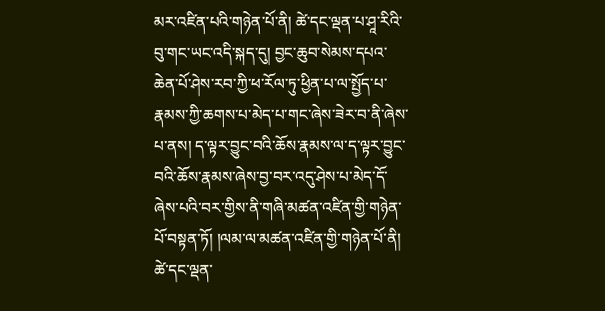མར་འཛིན་པའི་གཉེན་པོ་ནི། ཚེ་དང་ལྡན་པ་ཤཱ་རིའི་བུ་གང་ཡང་འདི་སྐད་དུ། བྱང་ཆུབ་སེམས་དཔའ་ཆེན་པོ་ཤེས་རབ་ཀྱི་ཕ་རོལ་ཏུ་ཕྱིན་པ་ལ་སྤྱོད་པ་རྣམས་ཀྱི་ཆགས་པ་མེད་པ་གང་ཞེས་ཟེར་བ་ནི་ཞེས་པ་ནས། ད་ལྟར་བྱུང་བའི་ཆོས་རྣམས་ལ་ད་ལྟར་བྱུང་བའི་ཆོས་རྣམས་ཞེས་བྱ་བར་འདུ་ཤེས་པ་མེད་དོ་ཞེས་པའི་བར་གྱིས་ནི་གཞི་མཚན་འཛིན་གྱི་གཉེན་པོ་བསྟན་ཏོ། །ལམ་ལ་མཚན་འཛིན་གྱི་གཉེན་པོ་ནི། ཚེ་དང་ལྡན་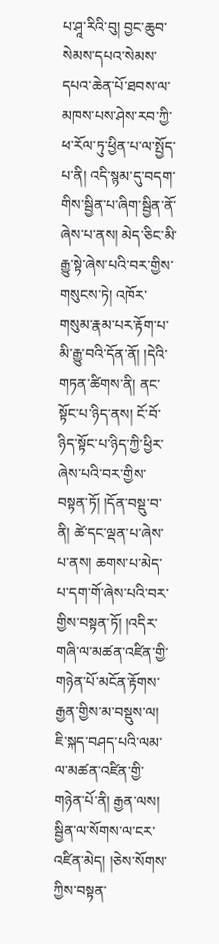པ་ཤཱ་རིའི་བུ། བྱང་ཆུབ་སེམས་དཔའ་སེམས་དཔའ་ཆེན་པོ་ཐབས་ལ་མཁས་པས་ཤེས་རབ་ཀྱི་ཕ་རོལ་ཏུ་ཕྱིན་པ་ལ་སྤྱོད་པ་ནི། འདི་སྙམ་དུ་བདག་གིས་སྦྱིན་པ་ཞིག་སྦྱིན་ནོ་ཞེས་པ་ནས། མེད་ཅིང་མི་རྒྱུ་སྟེ་ཞེས་པའི་བར་གྱིས་གསུངས་ཏེ། འཁོར་གསུམ་རྣམ་པར་རྟོག་པ་མི་རྒྱུ་བའི་དོན་ནོ། །དེའི་གཏན་ཚིགས་ནི། ནང་སྟོང་པ་ཉིད་ནས། ངོ་བོ་ཉིད་སྟོང་པ་ཉིད་ཀྱི་ཕྱིར་ཞེས་པའི་བར་གྱིས་བསྟན་ཏོ། །དོན་བསྡུ་བ་ནི། ཚེ་དང་ལྡན་པ་ཞེས་པ་ནས། ཆགས་པ་མེད་པ་དག་གོ་ཞེས་པའི་བར་གྱིས་བསྟན་ཏོ། །འདིར་གཞི་ལ་མཚན་འཛིན་གྱི་གཉེན་པོ་མངོན་རྟོགས་རྒྱན་གྱིས་མ་བསྡུས་ལ། ཇི་སྐད་བཤད་པའི་ལམ་ལ་མཚན་འཛིན་གྱི་གཉེན་པོ་ནི། རྒྱན་ལས། སྦྱིན་ལ་སོགས་ལ་ངར་འཛིན་མེད། །ཅེས་སོགས་ཀྱིས་བསྟན་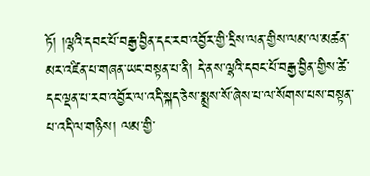ཏོ། །ལྷའི་དབང་པོ་བརྒྱ་བྱིན་དང་རབ་འབྱོར་གྱི་དྲིས་ལན་གྱིས་ལམ་ལ་མཚན་མར་འཛིན་པ་གཞན་ཡང་བསྟན་པ་ནི། དེ་ནས་ལྷའི་དབང་པོ་བརྒྱ་བྱིན་གྱིས་ཚེ་དང་ལྡན་པ་རབ་འབྱོར་ལ་འདི་སྐད་ཅེས་སྨྲས་སོ་ཞེས་པ་ལ་སོགས་པས་བསྟན་པ་འདི་ལ་གཉིས། ལམ་གྱི་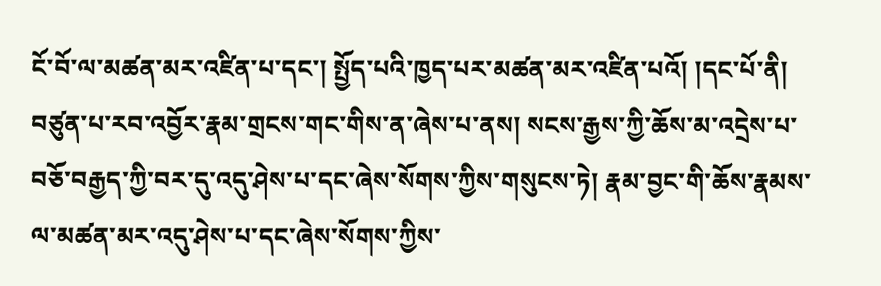ངོ་བོ་ལ་མཚན་མར་འཛིན་པ་དང་། སྤྱོད་པའི་ཁྱད་པར་མཚན་མར་འཛིན་པའོ། །དང་པོ་ནི། བཙུན་པ་རབ་འབྱོར་རྣམ་གྲངས་གང་གིས་ན་ཞེས་པ་ནས། སངས་རྒྱས་ཀྱི་ཆོས་མ་འདྲེས་པ་བཅོ་བརྒྱད་ཀྱི་བར་དུ་འདུ་ཤེས་པ་དང་ཞེས་སོགས་ཀྱིས་གསུངས་ཏེ། རྣམ་བྱང་གི་ཆོས་རྣམས་ལ་མཚན་མར་འདུ་ཤེས་པ་དང་ཞེས་སོགས་ཀྱིས་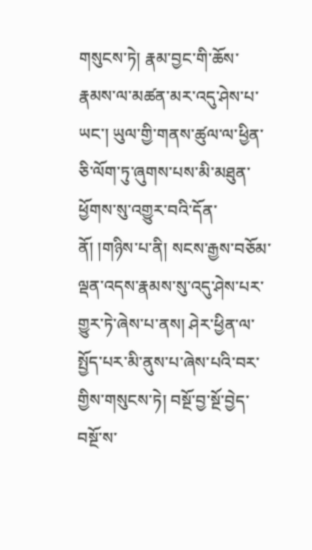གསུངས་ཏེ། རྣམ་བྱང་གི་ཆོས་རྣམས་ལ་མཚན་མར་འདུ་ཤེས་པ་ཡང་། ཡུལ་གྱི་གནས་ཚུལ་ལ་ཕྱིན་ཅི་ལོག་ཏུ་ཞུགས་པས་མི་མཐུན་ཕྱོགས་སུ་འགྱུར་བའི་དོན་ནོ། །གཉིས་པ་ནི། སངས་རྒྱས་བཅོམ་ལྡན་འདས་རྣམས་སུ་འདུ་ཤེས་པར་གྱུར་ཏེ་ཞེས་པ་ནས། ཤེར་ཕྱིན་ལ་སྤྱོད་པར་མི་ནུས་པ་ཞེས་པའི་བར་གྱིས་གསུངས་ཏེ། བསྔོ་བྱ་སྔོ་བྱེད་བསྔོ་ས་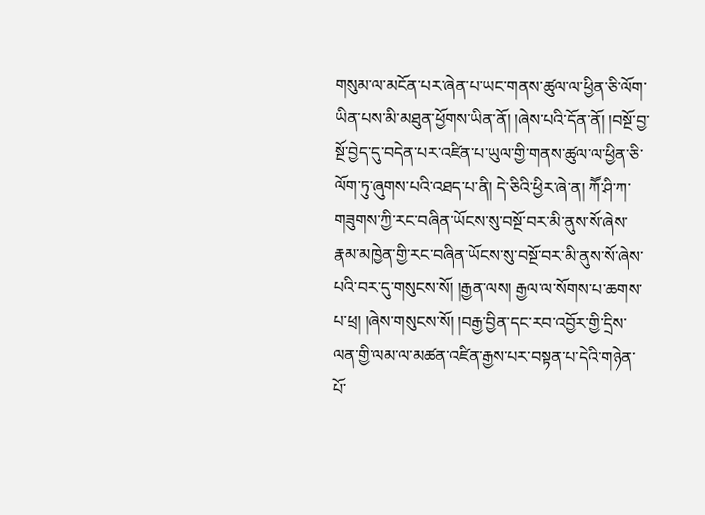གསུམ་ལ་མངོན་པར་ཞེན་པ་ཡང་གནས་ཚུལ་ལ་ཕྱིན་ཅི་ལོག་ཡིན་པས་མི་མཐུན་ཕྱོགས་ཡིན་ནོ། །ཞེས་པའི་དོན་ནོ། །བསྔོ་བྱ་སྔོ་བྱེད་དུ་བདེན་པར་འཛིན་པ་ཡུལ་གྱི་གནས་ཚུལ་ལ་ཕྱིན་ཅི་ལོག་ཏུ་ཞུགས་པའི་འཐད་པ་ནི། དེ་ཅིའི་ཕྱིར་ཞེ་ན། ཀཽ་ཤི་ཀ་གཟུགས་ཀྱི་རང་བཞིན་ཡོངས་སུ་བསྔོ་བར་མི་ནུས་སོ་ཞེས་རྣམ་མཁྱེན་གྱི་རང་བཞིན་ཡོངས་སུ་བསྔོ་བར་མི་ནུས་སོ་ཞེས་པའི་བར་དུ་གསུངས་སོ། །རྒྱན་ལས། རྒྱལ་ལ་སོགས་པ་ཆགས་པ་ཕྲ། །ཞེས་གསུངས་སོ། །བརྒྱ་བྱིན་དང་རབ་འབྱོར་གྱི་དྲིས་ལན་གྱི་ལམ་ལ་མཚན་འཛིན་རྒྱས་པར་བསྟན་པ་དེའི་གཉེན་པོ་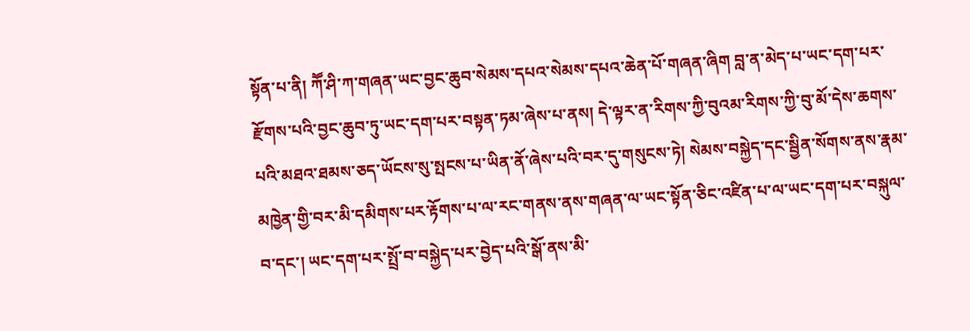སྟོན་པ་ནི། ཀཽ་ཤི་ཀ་གཞན་ཡང་བྱང་ཆུབ་སེམས་དཔའ་སེམས་དཔའ་ཆེན་པོ་གཞན་ཞིག བླ་ན་མེད་པ་ཡང་དག་པར་རྫོགས་པའི་བྱང་ཆུབ་ཏུ་ཡང་དག་པར་བསྟན་ཏམ་ཞེས་པ་ནས། དེ་ལྟར་ན་རིགས་ཀྱི་བུའམ་རིགས་ཀྱི་བུ་མོ་དེས་ཆགས་པའི་མཐའ་ཐམས་ཅད་ཡོངས་སུ་སྤངས་པ་ཡིན་ནོ་ཞེས་པའི་བར་དུ་གསུངས་ཏེ། སེམས་བསྐྱེད་དང་སྦྱིན་སོགས་ནས་རྣམ་མཁྱེན་གྱི་བར་མི་དམིགས་པར་རྟོགས་པ་ལ་རང་གནས་ནས་གཞན་ལ་ཡང་སྟོན་ཅིང་འཛིན་པ་ལ་ཡང་དག་པར་བསྐུལ་བ་དང་། ཡང་དག་པར་སྤྲོ་བ་བསྐྱེད་པར་བྱེད་པའི་སྒོ་ནས་མི་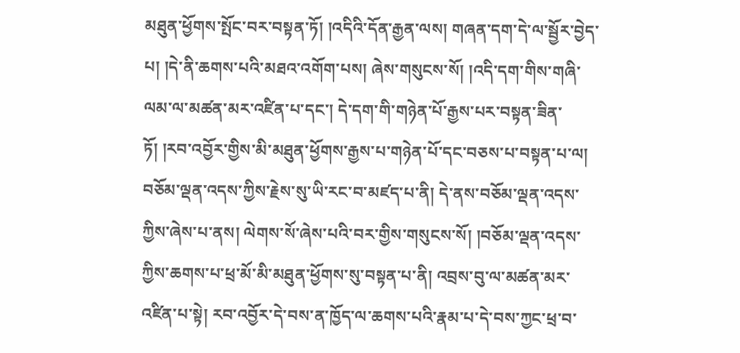མཐུན་ཕྱོགས་སྤོང་བར་བསྟན་ཏོ། །འདིའི་དོན་རྒྱན་ལས། གཞན་དག་དེ་ལ་སྦྱོར་བྱེད་པ། །དེ་ནི་ཆགས་པའི་མཐའ་འགོག་པས། ཞེས་གསུངས་སོ། །འདི་དག་གིས་གཞི་ལམ་ལ་མཚན་མར་འཛིན་པ་དང་། དེ་དག་གི་གཉེན་པོ་རྒྱས་པར་བསྟན་ཟིན་ཏོ། །རབ་འབྱོར་གྱིས་མི་མཐུན་ཕྱོགས་རྒྱས་པ་གཉེན་པོ་དང་བཅས་པ་བསྟན་པ་ལ། བཅོམ་ལྡན་འདས་ཀྱིས་རྗེས་སུ་ཡི་རང་བ་མཛད་པ་ནི། དེ་ནས་བཅོམ་ལྡན་འདས་ཀྱིས་ཞེས་པ་ནས། ལེགས་སོ་ཞེས་པའི་བར་གྱིས་གསུངས་སོ། །བཅོམ་ལྡན་འདས་ཀྱིས་ཆགས་པ་ཕྲ་མོ་མི་མཐུན་ཕྱོགས་སུ་བསྟན་པ་ནི། འབྲས་བུ་ལ་མཚན་མར་འཛིན་པ་སྟེ། རབ་འབྱོར་དེ་བས་ན་ཁྱོད་ལ་ཆགས་པའི་རྣམ་པ་དེ་བས་ཀྱང་ཕྲ་བ་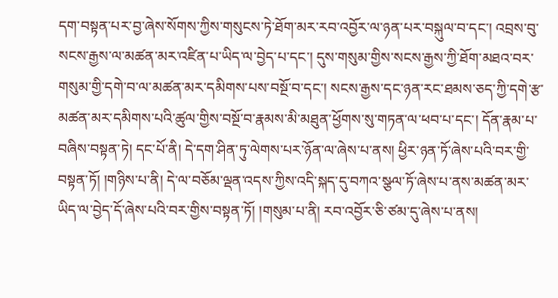དག་བསྟན་པར་བྱ་ཞེས་སོགས་ཀྱིས་གསུངས་ཏེ་ཐོག་མར་རབ་འབྱོར་ལ་ཉན་པར་བསྐུལ་བ་དང་། འབྲས་བུ་སངས་རྒྱས་ལ་མཚན་མར་འཛིན་པ་ཡིད་ལ་བྱེད་པ་དང་། དུས་གསུམ་གྱིས་སངས་རྒྱས་ཀྱི་ཐོག་མཐའ་བར་གསུམ་གྱི་དགེ་བ་ལ་མཚན་མར་དམིགས་པས་བསྔོ་བ་དང་། སངས་རྒྱས་དང་ཉན་རང་ཐམས་ཅད་ཀྱི་དགེ་རྩ་མཚན་མར་དམིགས་པའི་ཚུལ་གྱིས་བསྔོ་བ་རྣམས་མི་མཐུན་ཕྱོགས་སུ་གཏན་ལ་ཕབ་པ་དང་། དོན་རྣམ་པ་བཞིས་བསྟན་ཏེ། དང་པོ་ནི། དེ་དག་ཤིན་ཏུ་ལེགས་པར་ཉོན་ལ་ཞེས་པ་ནས། ཕྱིར་ཉན་ཏོ་ཞེས་པའི་བར་གྱི་བསྟན་ཏོ། །གཉིས་པ་ནི། དེ་ལ་བཅོམ་ལྡན་འདས་ཀྱིས་འདི་སྐད་དུ་བཀའ་སྩལ་ཏོ་ཞེས་པ་ནས་མཚན་མར་ཡིད་ལ་བྱེད་དོ་ཞེས་པའི་བར་གྱིས་བསྟན་ཏོ། །གསུམ་པ་ནི། རབ་འབྱོར་ཅི་ཙམ་དུ་ཞེས་པ་ནས།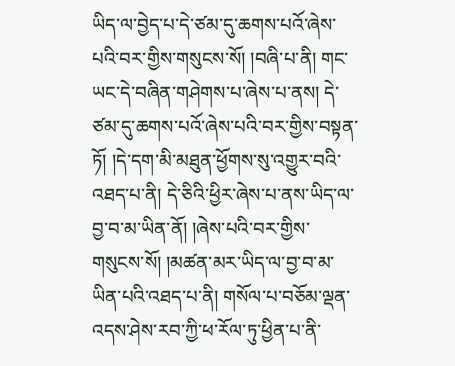ཡིད་ལ་བྱེད་པ་དེ་ཙམ་དུ་ཆགས་པའོ་ཞེས་པའི་བར་གྱིས་གསུངས་སོ། །བཞི་པ་ནི། གང་ཡང་དེ་བཞིན་གཤེགས་པ་ཞེས་པ་ནས། དེ་ཙམ་དུ་ཆགས་པའོ་ཞེས་པའི་བར་གྱིས་བསྟན་ཏོ། །དེ་དག་མི་མཐུན་ཕྱོགས་སུ་འགྱུར་བའི་འཐད་པ་ནི། དེ་ཅིའི་ཕྱིར་ཞེས་པ་ནས་ཡིད་ལ་བྱ་བ་མ་ཡིན་ནོ། །ཞེས་པའི་བར་གྱིས་གསུངས་སོ། །མཚན་མར་ཡིད་ལ་བྱ་བ་མ་ཡིན་པའི་འཐད་པ་ནི། གསོལ་པ་བཅོམ་ལྡན་འདས་ཤེས་རབ་ཀྱི་ཕ་རོལ་ཏུ་ཕྱིན་པ་ནི་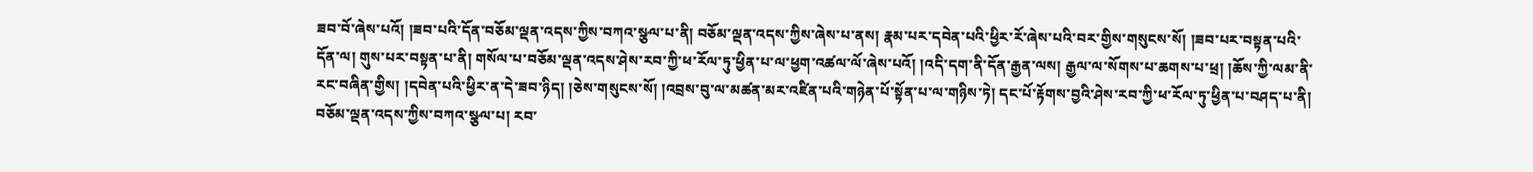ཟབ་བོ་ཞེས་པའོ། །ཟབ་པའི་དོན་བཅོམ་ལྡན་འདས་ཀྱིས་བཀའ་སྩལ་པ་ནི། བཅོམ་ལྡན་འདས་ཀྱིས་ཞེས་པ་ནས། རྣམ་པར་དབེན་པའི་ཕྱིར་རོ་ཞེས་པའི་བར་གྱིས་གསུངས་སོ། །ཟབ་པར་བསྟན་པའི་དོན་ལ། གུས་པར་བསྟན་པ་ནི། གསོལ་པ་བཅོམ་ལྡན་འདས་ཤེས་རབ་ཀྱི་ཕ་རོལ་ཏུ་ཕྱིན་པ་ལ་ཕྱག་འཚལ་ལོ་ཞེས་པའོ། །འདི་དག་ནི་དོན་རྒྱན་ལས། རྒྱལ་ལ་སོགས་པ་ཆགས་པ་ཕྲ། །ཆོས་ཀྱི་ལམ་ནི་རང་བཞིན་གྱིས། །དབེན་པའི་ཕྱིར་ན་དེ་ཟབ་ཉིད། །ཅེས་གསུངས་སོ། །འབྲས་བུ་ལ་མཚན་མར་འཛིན་པའི་གཉེན་པོ་སྟོན་པ་ལ་གཉིས་ཏེ། དང་པོ་རྟོགས་བྱའི་ཤེས་རབ་ཀྱི་ཕ་རོལ་ཏུ་ཕྱིན་པ་བཤད་པ་ནི། བཅོམ་ལྡན་འདས་ཀྱིས་བཀའ་སྩལ་པ། རབ་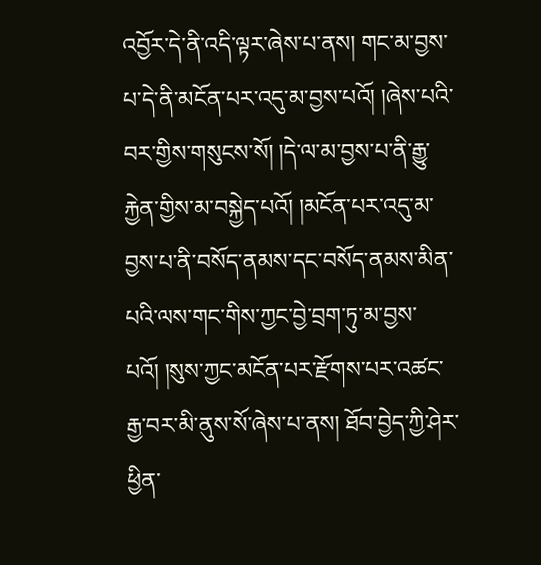འབྱོར་དེ་ནི་འདི་ལྟར་ཞེས་པ་ནས། གང་མ་བྱས་པ་དེ་ནི་མངོན་པར་འདུ་མ་བྱས་པའོ། །ཞེས་པའི་བར་གྱིས་གསུངས་སོ། །དེ་ལ་མ་བྱས་པ་ནི་རྒྱུ་རྐྱེན་གྱིས་མ་བསྐྱེད་པའོ། །མངོན་པར་འདུ་མ་བྱས་པ་ནི་བསོད་ནམས་དང་བསོད་ནམས་མིན་པའི་ལས་གང་གིས་ཀྱང་བྱེ་བྲག་ཏུ་མ་བྱས་པའོ། །སུས་ཀྱང་མངོན་པར་རྫོགས་པར་འཚང་རྒྱ་བར་མི་ནུས་སོ་ཞེས་པ་ནས། ཐོབ་བྱེད་ཀྱི་ཤེར་ཕྱིན་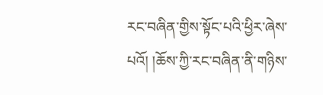རང་བཞིན་གྱིས་སྟོང་པའི་ཕྱིར་ཞེས་པའོ། །ཆོས་ཀྱི་རང་བཞིན་ནི་གཉིས་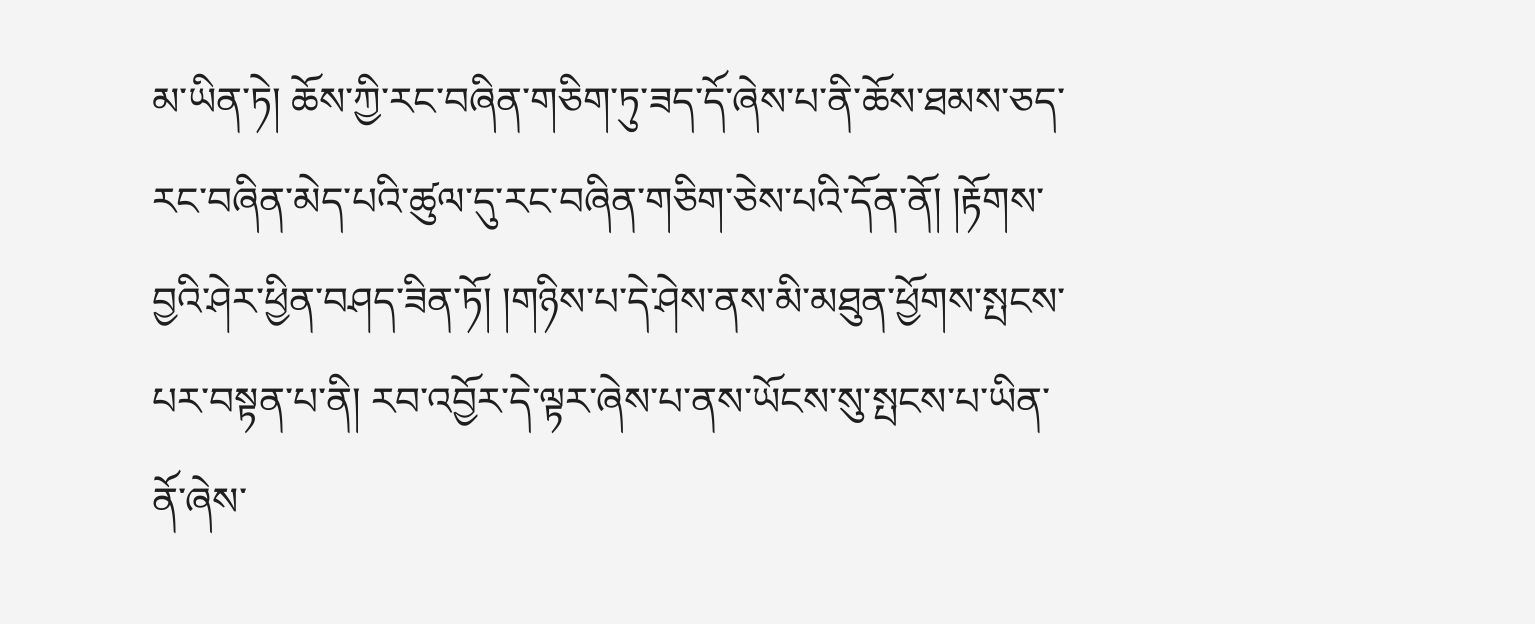མ་ཡིན་ཏེ། ཆོས་ཀྱི་རང་བཞིན་གཅིག་ཏུ་ཟད་དོ་ཞེས་པ་ནི་ཆོས་ཐམས་ཅད་རང་བཞིན་མེད་པའི་ཚུལ་དུ་རང་བཞིན་གཅིག་ཅེས་པའི་དོན་ནོ། །རྟོགས་བྱའི་ཤེར་ཕྱིན་བཤད་ཟིན་ཏོ། །གཉིས་པ་དེ་ཤེས་ནས་མི་མཐུན་ཕྱོགས་སྤངས་པར་བསྟན་པ་ནི། རབ་འབྱོར་དེ་ལྟར་ཞེས་པ་ནས་ཡོངས་སུ་སྤངས་པ་ཡིན་ནོ་ཞེས་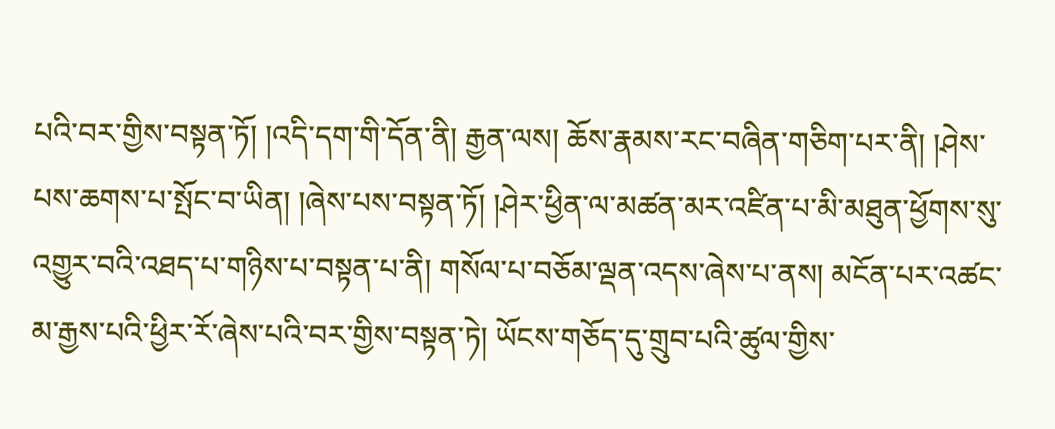པའི་བར་གྱིས་བསྟན་ཏོ། །འདི་དག་གི་དོན་ནི། རྒྱན་ལས། ཆོས་རྣམས་རང་བཞིན་གཅིག་པར་ནི། །ཤེས་པས་ཆགས་པ་སྤོང་བ་ཡིན། །ཞེས་པས་བསྟན་ཏོ། །ཤེར་ཕྱིན་ལ་མཚན་མར་འཛིན་པ་མི་མཐུན་ཕྱོགས་སུ་འགྱུར་བའི་འཐད་པ་གཉིས་པ་བསྟན་པ་ནི། གསོལ་པ་བཅོམ་ལྡན་འདས་ཞེས་པ་ནས། མངོན་པར་འཚང་མ་རྒྱས་པའི་ཕྱིར་རོ་ཞེས་པའི་བར་གྱིས་བསྟན་ཏེ། ཡོངས་གཅོད་དུ་གྲུབ་པའི་ཚུལ་གྱིས་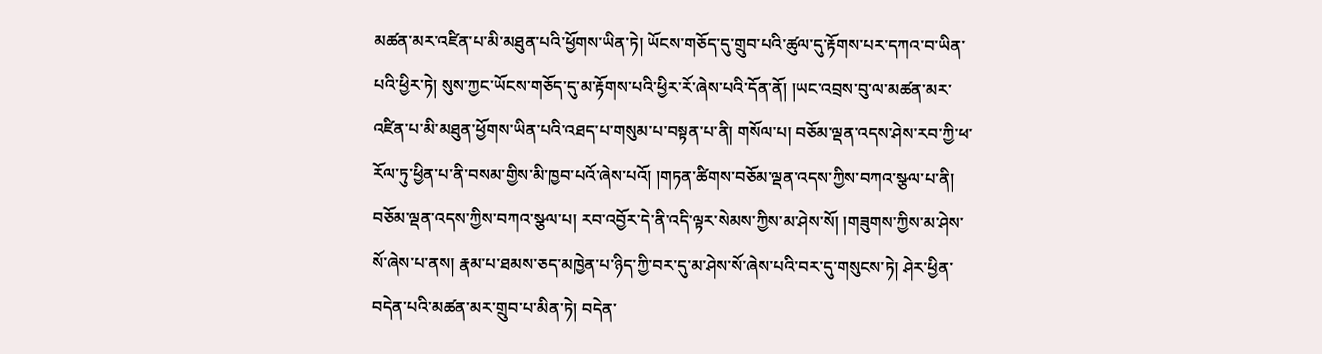མཚན་མར་འཛིན་པ་མི་མཐུན་པའི་ཕྱོགས་ཡིན་ཏེ། ཡོངས་གཅོད་དུ་གྲུབ་པའི་ཚུལ་དུ་རྟོགས་པར་དཀའ་བ་ཡིན་པའི་ཕྱིར་ཏེ། སུས་ཀྱང་ཡོངས་གཅོད་དུ་མ་རྟོགས་པའི་ཕྱིར་རོ་ཞེས་པའི་དོན་ནོ། །ཡང་འབྲས་བུ་ལ་མཚན་མར་འཛིན་པ་མི་མཐུན་ཕྱོགས་ཡིན་པའི་འཐད་པ་གསུམ་པ་བསྟན་པ་ནི། གསོལ་པ། བཅོམ་ལྡན་འདས་ཤེས་རབ་ཀྱི་ཕ་རོལ་ཏུ་ཕྱིན་པ་ནི་བསམ་གྱིས་མི་ཁྱབ་པའོ་ཞེས་པའོ། །གཏན་ཚིགས་བཅོམ་ལྡན་འདས་ཀྱིས་བཀའ་སྩལ་པ་ནི། བཅོམ་ལྡན་འདས་ཀྱིས་བཀའ་སྩལ་པ། རབ་འབྱོར་དེ་ནི་འདི་ལྟར་སེམས་ཀྱིས་མ་ཤེས་སོ། །གཟུགས་ཀྱིས་མ་ཤེས་སོ་ཞེས་པ་ནས། རྣམ་པ་ཐམས་ཅད་མཁྱེན་པ་ཉིད་ཀྱི་བར་དུ་མ་ཤེས་སོ་ཞེས་པའི་བར་དུ་གསུངས་ཏེ། ཤེར་ཕྱིན་བདེན་པའི་མཚན་མར་གྲུབ་པ་མིན་ཏེ། བདེན་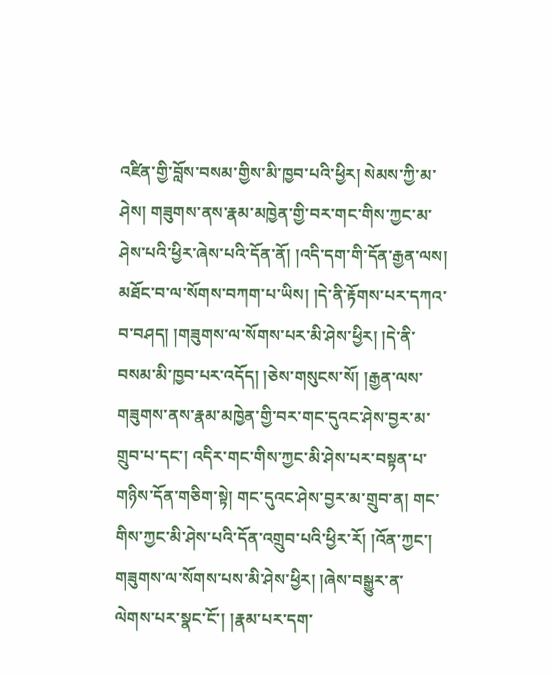འཛིན་གྱི་བློས་བསམ་གྱིས་མི་ཁྱབ་པའི་ཕྱིར། སེམས་ཀྱི་མ་ཤེས། གཟུགས་ནས་རྣམ་མཁྱེན་གྱི་བར་གང་གིས་ཀྱང་མ་ཤེས་པའི་ཕྱིར་ཞེས་པའི་དོན་ནོ། །འདི་དག་གི་དོན་རྒྱན་ལས། མཐོང་བ་ལ་སོགས་བཀག་པ་ཡིས། །དེ་ནི་རྟོགས་པར་དཀའ་བ་བཤད། །གཟུགས་ལ་སོགས་པར་མི་ཤེས་ཕྱིར། །དེ་ནི་བསམ་མི་ཁྱབ་པར་འདོད། །ཅེས་གསུངས་སོ། །རྒྱན་ལས་གཟུགས་ནས་རྣམ་མཁྱེན་གྱི་བར་གང་དུའང་ཤེས་བྱར་མ་གྲུབ་པ་དང་། འདིར་གང་གིས་ཀྱང་མི་ཤེས་པར་བསྟན་པ་གཉིས་དོན་གཅིག་སྟེ། གང་དུའང་ཤེས་བྱར་མ་གྲུབ་ན། གང་གིས་ཀྱང་མི་ཤེས་པའི་དོན་འགྲུབ་པའི་ཕྱིར་རོ། །འོན་ཀྱང་། གཟུགས་ལ་སོགས་པས་མི་ཤེས་ཕྱིར། །ཞེས་བསྒྱུར་ན་ལེགས་པར་སྣང་ངོ་། །རྣམ་པར་དག་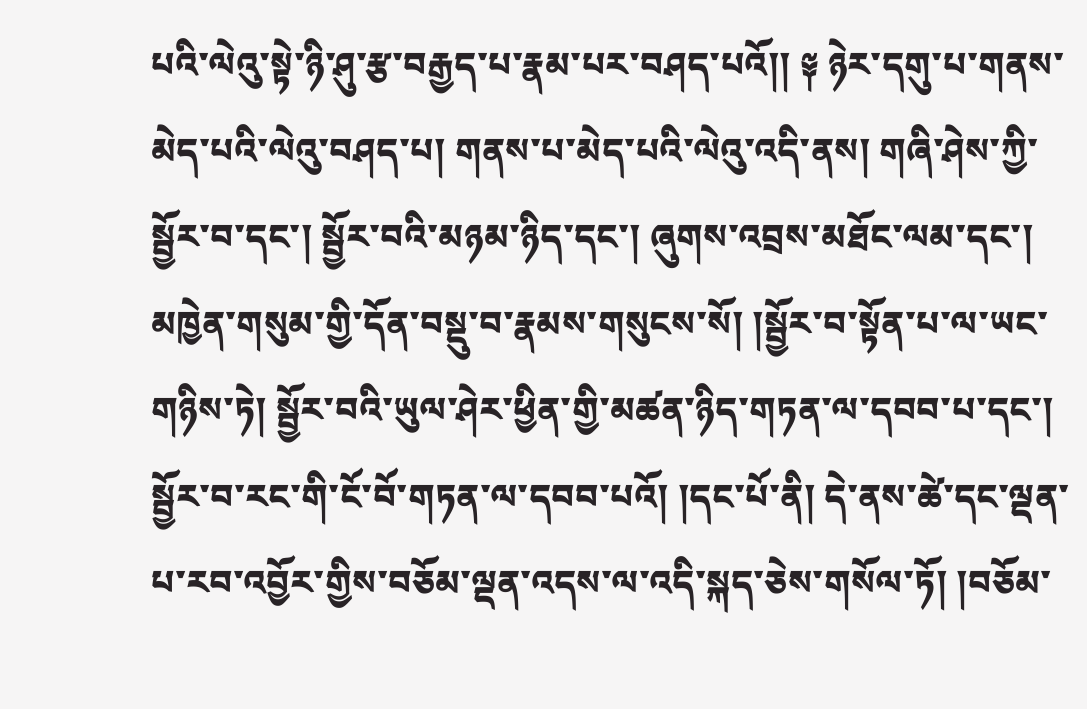པའི་ལེའུ་སྟེ་ཉི་ཤུ་རྩ་བརྒྱད་པ་རྣམ་པར་བཤད་པའོ།། ༈ ཉེར་དགུ་པ་གནས་མེད་པའི་ལེའུ་བཤད་པ། གནས་པ་མེད་པའི་ལེའུ་འདི་ནས། གཞི་ཤེས་ཀྱི་སྦྱོར་བ་དང་། སྦྱོར་བའི་མཉམ་ཉིད་དང་། ཞུགས་འབྲས་མཐོང་ལམ་དང་། མཁྱེན་གསུམ་གྱི་དོན་བསྡུ་བ་རྣམས་གསུངས་སོ། །སྦྱོར་བ་སྟོན་པ་ལ་ཡང་གཉིས་ཏེ། སྦྱོར་བའི་ཡུལ་ཤེར་ཕྱིན་གྱི་མཚན་ཉིད་གཏན་ལ་དབབ་པ་དང་། སྦྱོར་བ་རང་གི་ངོ་བོ་གཏན་ལ་དབབ་པའོ། །དང་པོ་ནི། དེ་ནས་ཚེ་དང་ལྡན་པ་རབ་འབྱོར་གྱིས་བཅོམ་ལྡན་འདས་ལ་འདི་སྐད་ཅེས་གསོལ་ཏོ། །བཅོམ་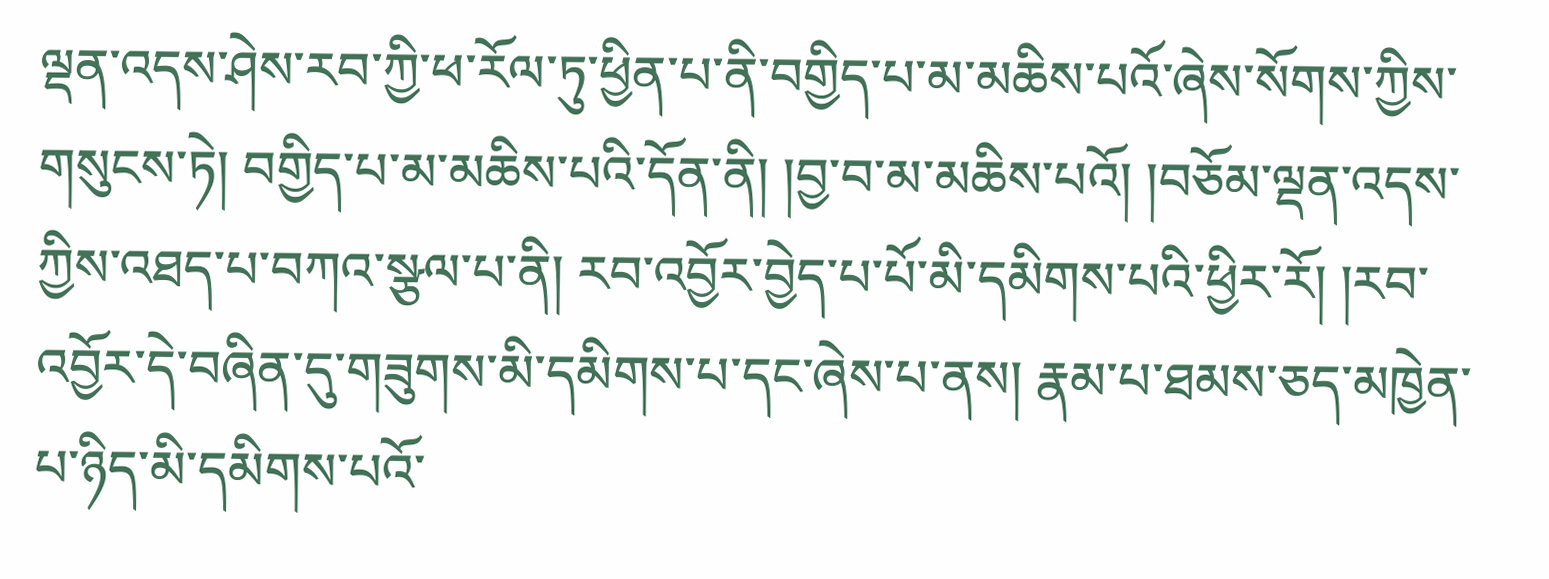ལྡན་འདས་ཤེས་རབ་ཀྱི་ཕ་རོལ་ཏུ་ཕྱིན་པ་ནི་བགྱིད་པ་མ་མཆིས་པའོ་ཞེས་སོགས་ཀྱིས་གསུངས་ཏེ། བགྱིད་པ་མ་མཆིས་པའི་དོན་ནི། །བྱ་བ་མ་མཆིས་པའོ། །བཅོམ་ལྡན་འདས་ཀྱིས་འཐད་པ་བཀའ་སྩལ་པ་ནི། རབ་འབྱོར་བྱེད་པ་པོ་མི་དམིགས་པའི་ཕྱིར་རོ། །རབ་འབྱོར་དེ་བཞིན་དུ་གཟུགས་མི་དམིགས་པ་དང་ཞེས་པ་ནས། རྣམ་པ་ཐམས་ཅད་མཁྱེན་པ་ཉིད་མི་དམིགས་པའོ་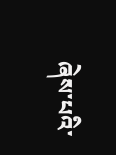ཞེས་པའི་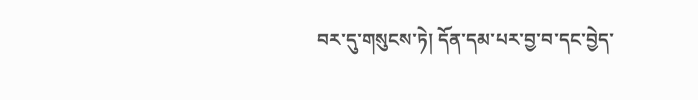བར་དུ་གསུངས་ཏེ། དོན་དམ་པར་བྱ་བ་དང་བྱེད་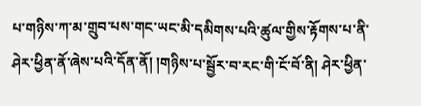པ་གཉིས་ཀ་མ་གྲུབ་པས་གང་ཡང་མི་དམིགས་པའི་ཚུལ་གྱིས་རྟོགས་པ་ནི་ཤེར་ཕྱིན་ནོ་ཞེས་པའི་དོན་ནོ། །གཉིས་པ་སྦྱོར་བ་རང་གི་ངོ་བོ་ནི། ཤེར་ཕྱིན་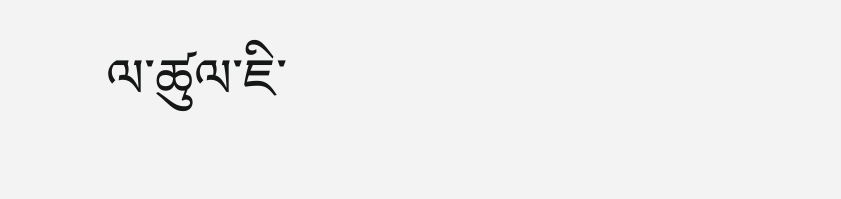ལ་ཚུལ་ཇི་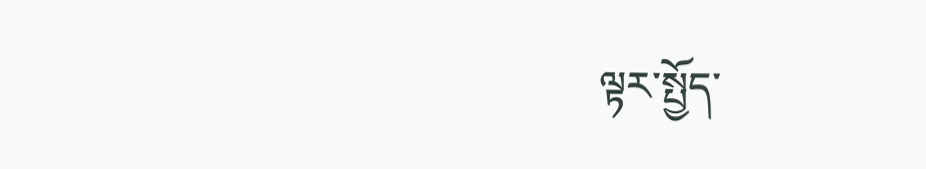ལྟར་སྤྱོད་